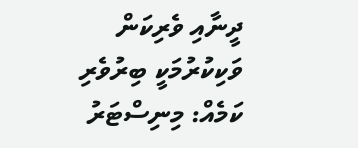ދީނާއި ވެރިކަން ވަކިކުރުމަކީ ބިރުވެރި ކަމެއް: މިނިސްޓަރު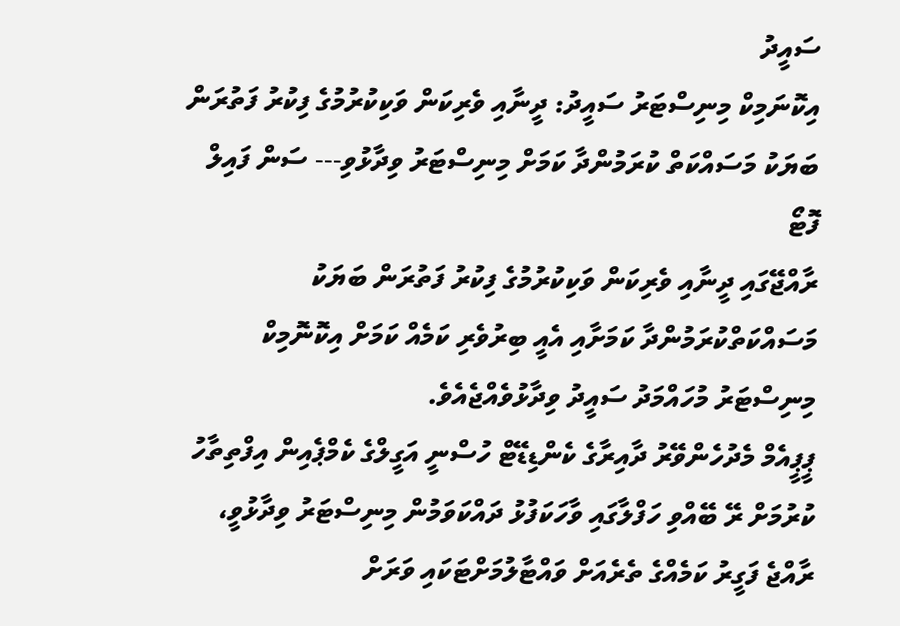ސައީދު
އިކޮނަމިކް މިނިސްޓަރު ސައީދު: ދީނާއި ވެރިކަން ވަކިކުރުމުގެ ފިކުރު ފަތުރަން ބަޔަކު މަސައްކަތް ކުރަމުންދާ ކަމަށް މިނިސްޓަރު ވިދާޅުވި--- ސަން ފައިލް ފޮޓޯ
ރާއްޖޭގައި ދީނާއި ވެރިކަން ވަކިކުރުމުގެ ފިކުރު ފަތުރަން ބަޔަކު މަސައްކަތްކުރަމުންދާ ކަމަށާއި އެއީ ބިރުވެރި ކަމެއް ކަމަށް އިކޮނޮމިކް މިނިސްޓަރު މުހައްމަދު ސައީދު ވިދާޅުވެއްޖެއެވެ.
ޕީޕީއެމް މެދުހެންވޭރު ދާއިރާގެ ކެންޑިޑޭޓް ހުސްނީ އަގީލްގެ ކެމްޕެއިން އިފްތިތާހު ކުރުމަށް ރޭ ބޭއްވި ހަފްލާގައި ވާހަކަފުޅު ދައްކަވަމުން މިނިސްޓަރު ވިދާޅުވީ، ރާއްޖެ ފަގީރު ކަމެއްގެ ތެރެއަށް ވައްޓާލުމަށްޓަކައި ވަރަށް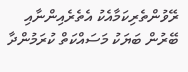ރޭވުންތެރިކަމާއެކު އެތެރެއިންނާއި ބޭރުން ބަޔަކު މަސައްކަތް ކުރަމުންދާ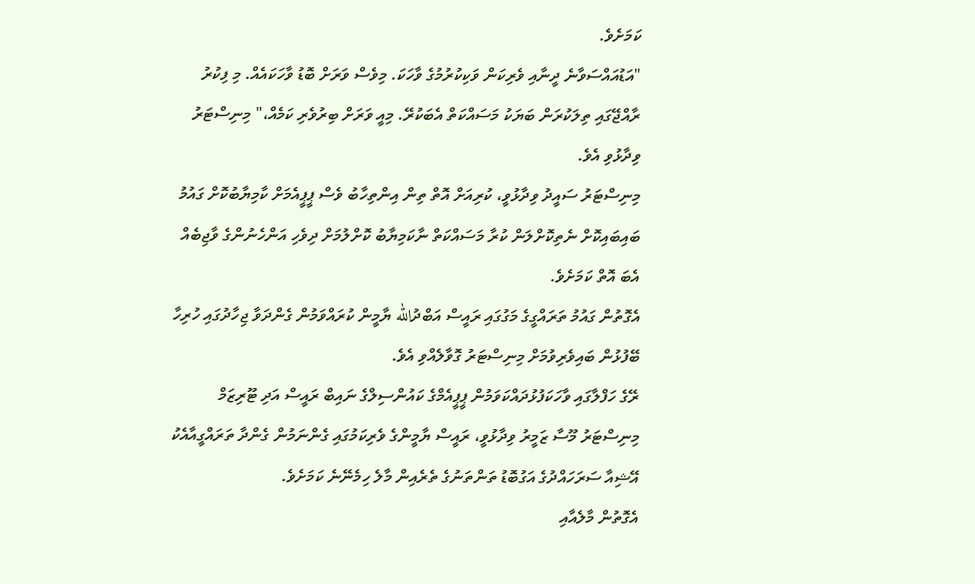ކަމަށެވެ.
"އަޑުއައްސަވާނެ ދީނާއި ވެރިކަން ވަކިކުރުމުގެ ވާހަކަ. މިވެސް ވަރަށް ބޮޑު ވާހަކައެއް. މި ފިކުރު ރާއްޖޭގައި ތިލަކުރަން ބަޔަކު މަސައްކަތް އެބަކުރޭ. މިއީ ވަރަށް ބިރުވެރި ކަމެއް،" މިނިސްޓަރު ވިދާޅުވި އެވެ.
މިނިސްޓަރު ސައީދު ވިދާޅުވީ، ކުރިއަށް އޮތް ތިން އިންތިހާބު ވެސް ޕީޕީއެމަށް ކާމިޔާބުކޮށް ގައުމު ބައިބައިކޮށް ނެތިކޮށްލަން ކުރާ މަސައްކަތް ނާކަމިޔާބު ކޮށްލުމަށް ދިވެހި އަންހެނުންގެ ވާޖިބެއް އެބަ އޮތް ކަމަށެވެ.
އެގޮތުން ގައުމު ތަރައްގީގެ މަގުގައި ރައީސް އަބްދުالله ޔާމީން ކުރައްވަމުން ގެންދަވާ ޖިހާދުގައި ހުރިހާ ބޭފުޅުން ބައިވެރިވުމަށް މިނިސްޓަރު ގޮވާލެއްވި އެވެ.
ރޭގެ ހަފްލާގައި ވާހަކަފުޅުދައްކަވަމުން ޕީޕީއެމްގެ ކައުންސިލްގެ ނައިބް ރައީސް އަދި ޓޫރިޒަމް މިނިސްޓަރު މޫސާ ޒަމީރު ވިދާޅުވީ، ރައީސް ޔާމީންގެ ވެރިކަމުގައި ގެންނަމުން ގެންދާ ތަރައްގީއާއެކު އޭޝިއާ ސަރަހައްދުގެ އަގުބޮޑު ތަންތަނުގެ ތެރެއިން މާލެ ހިމެނޭނެ ކަމަށެވެ.
އެގޮތުން މާލެއާއި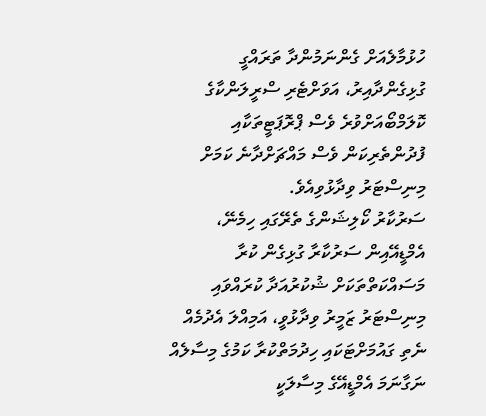ހުޅުމާލެއަށް ގެންނަމުންދާ ތަރައްގީ ގުޅިގެންދާއިރު، އަވަށްޓެރި ސްރީލަންކާގެ ކޮލަމްބޯއަށްވުރެ ވެސް ޕްރޮޕަޓީތަކާއި ފުދުންތެރިކަން ވެސް މައްޗަށްދާނެ ކަމަށް މިނިސްޓަރު ވިދާޅުވިއެވެ.
ސަރުކާރު ކޯލިޝަންގެ ތެރޭގައި ހިމެނޭ، އެމްޑީއޭއިން ސަރުކާރާ ގުޅިގެން ކުރާ މަސައްކަތްތަކަށް ޝުކުރުއަދާ ކުރައްވައި މިނިސްޓަރު ޒަމީރު ވިދާޅުވީ، އަމިއްލަ އެދުމެއް ނެތި ގައުމަށްޓަކައި ހިދުމަތްކުރާ ކަމުގެ މިސާލެއް ނަގާނަމަ އެމްޑީއޭގެ މިސާލަކީ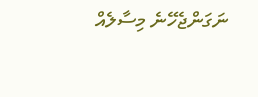ނަގަންޖެހޭނެ މިސާލެއް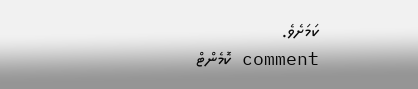ކަމަށެވެ.
comment ކޮމެންޓް